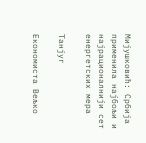Мијушковић: Србија применила најбољи и најрационалнији сет енергетских мера

Танјуг

Економиста Вељко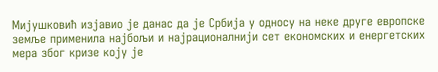Мијушковић изјавио је данас да је Србија у односу на неке друге европске земље применила најбољи и најрационалнији сет економских и енергетских мера због кризе коју је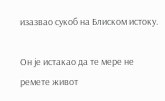изазвао сукоб на Блиском истоку.

Он је истакао да те мере не ремете живот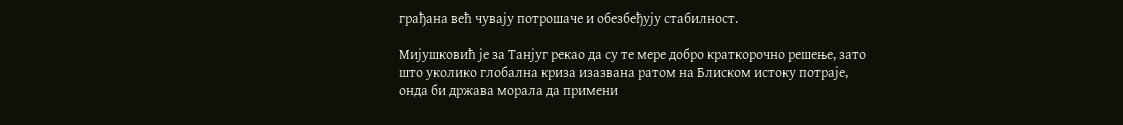грађана већ чувају потрошаче и обезбеђују стабилност.

Мијушковић је за Танјуг рекао да су те мере добро краткорочно решење, зато што уколико глобална криза изазвана ратом на Блиском истоку потраје, онда би држава морала да примени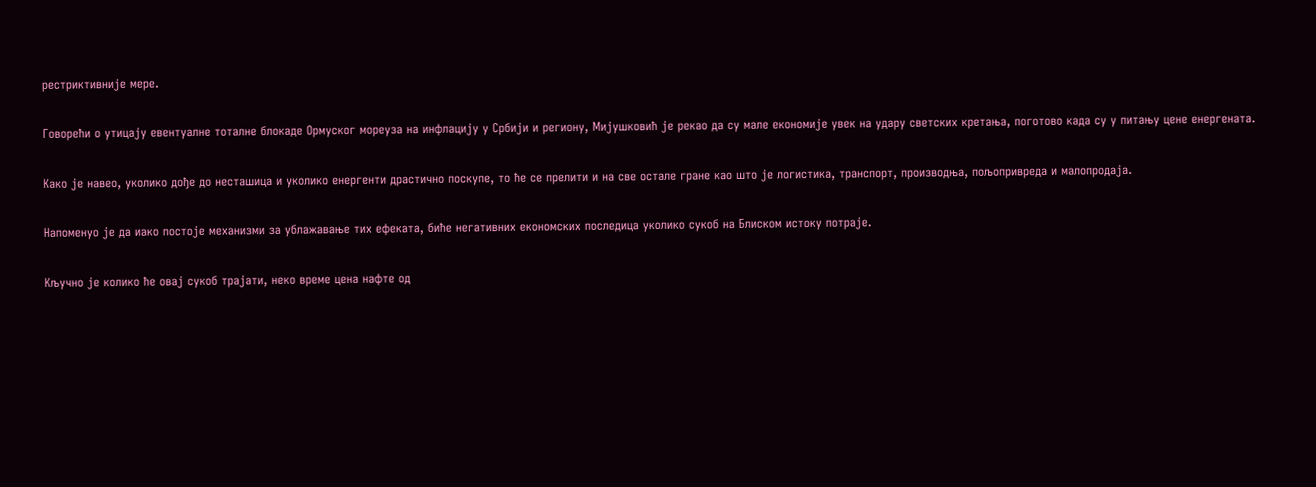рестриктивније мере.

Говорећи о утицају евентуалне тоталне блокаде Ормуског мореуза на инфлацију у Србији и региону, Мијушковић је рекао да су мале економије увек на удару светских кретања, поготово када су у питању цене енергената.

Како је навео, уколико дође до несташица и уколико енергенти драстично поскупе, то ће се прелити и на све остале гране као што је логистика, транспорт, производња, пољопривреда и малопродаја.

Напоменуо је да иако постоје механизми за ублажавање тих ефеката, биће негативних економских последица уколико сукоб на Блиском истоку потраје.

Кључно је колико ће овај сукоб трајати, неко време цена нафте од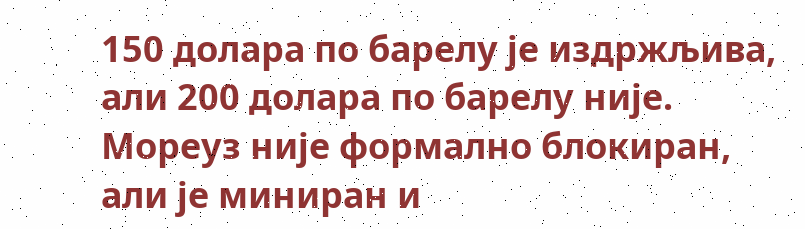150 долара по барелу је издржљива, али 200 долара по барелу није. Мореуз није формално блокиран, али је миниран и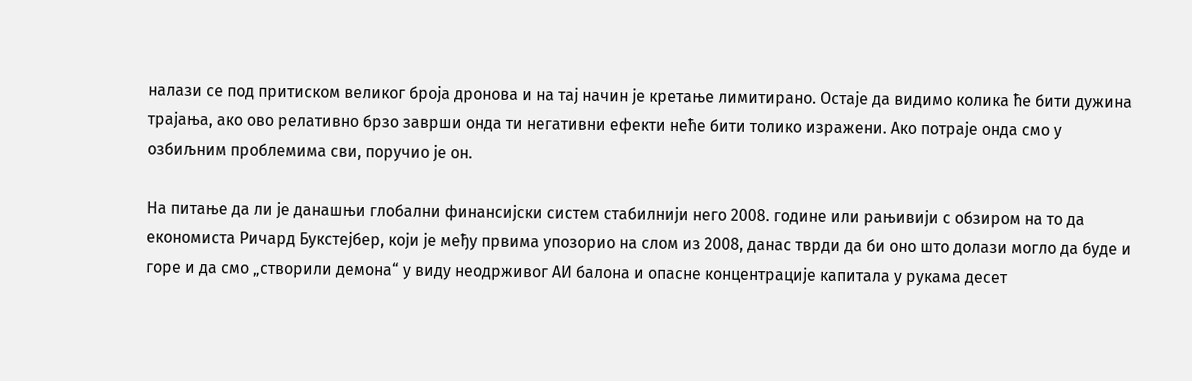налази се под притиском великог броја дронова и на тај начин је кретање лимитирано. Остаје да видимо колика ће бити дужина трајања, ако ово релативно брзо заврши онда ти негативни ефекти неће бити толико изражени. Ако потраје онда смо у озбиљним проблемима сви, поручио је он.

На питање да ли је данашњи глобални финансијски систем стабилнији него 2008. године или рањивији с обзиром на то да економиста Ричард Букстејбер, који је међу првима упозорио на слом из 2008, данас тврди да би оно што долази могло да буде и горе и да смо „створили демона“ у виду неодрживог АИ балона и опасне концентрације капитала у рукама десет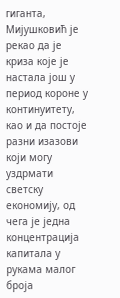гиганта, Мијушковић је рекао да је криза које је настала још у период короне у континуитету, као и да постоје разни изазови који могу уздрмати светску економију, од чега је једна концентрација капитала у рукама малог броја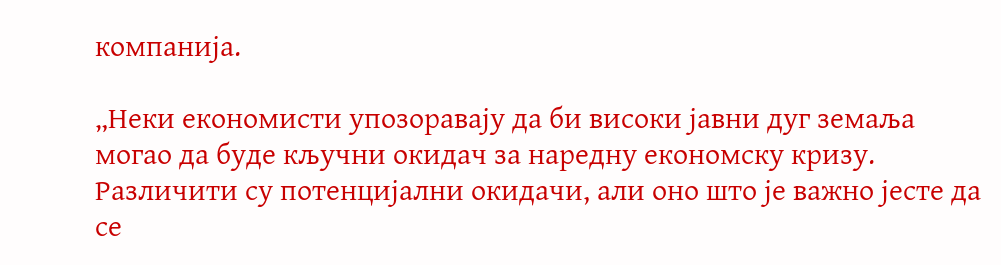компанија.

„Неки економисти упозоравају да би високи јавни дуг земаља могао да буде кључни окидач за наредну економску кризу. Различити су потенцијални окидачи, али оно што је важно јесте да се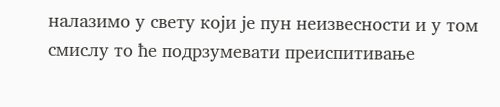налазимо у свету који је пун неизвесности и у том смислу то ће подрзумевати преиспитивање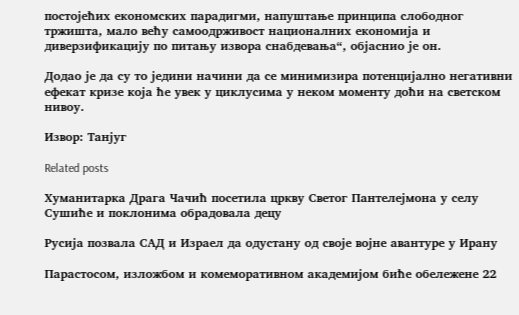постојећих економских парадигми, напуштање принципа слободног тржишта, мало већу самоодрживост националних економија и диверзификацију по питању извора снабдевања“, објаснио је он.

Додао је да су то једини начини да се минимизира потенцијално негативни ефекат кризе која ће увек у циклусима у неком моменту доћи на светском нивоу.

Извор: Танјуг

Related posts

Хуманитарка Драга Чачић посетила цркву Светог Пантелејмона у селу Сушиће и поклонима обрадовала децу

Русија позвала САД и Израел да одустану од своје војне авантуре у Ирану

Парастосом, изложбом и комеморативном академијом биће обележене 22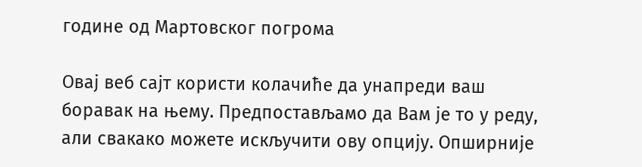године од Мартовског погрома

Овај веб сајт користи колачиће да унапреди ваш боравак на њему. Предпостављамо да Вам је то у реду, али свакако можете искључити ову опцију. Опширније